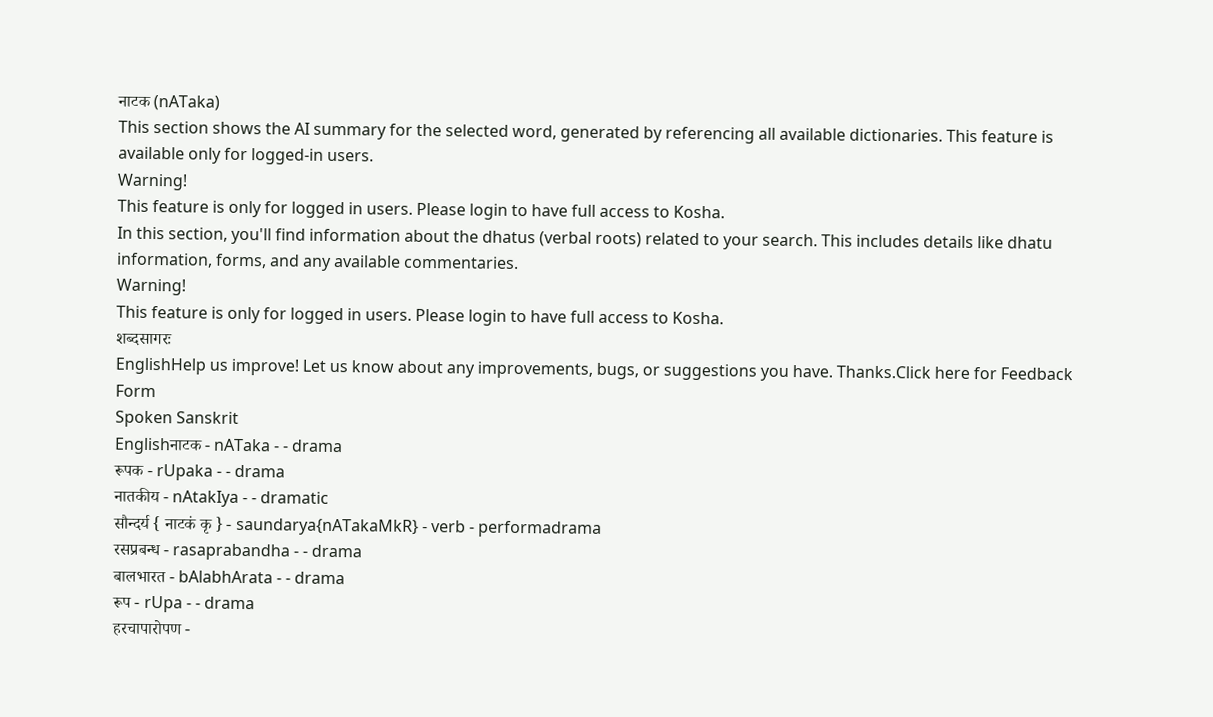नाटक (nATaka)
This section shows the AI summary for the selected word, generated by referencing all available dictionaries. This feature is available only for logged-in users.
Warning!
This feature is only for logged in users. Please login to have full access to Kosha.
In this section, you'll find information about the dhatus (verbal roots) related to your search. This includes details like dhatu information, forms, and any available commentaries.
Warning!
This feature is only for logged in users. Please login to have full access to Kosha.
शब्दसागरः
EnglishHelp us improve! Let us know about any improvements, bugs, or suggestions you have. Thanks.Click here for Feedback Form
Spoken Sanskrit
Englishनाटक - nATaka - - drama
रूपक - rUpaka - - drama
नातकीय - nAtakIya - - dramatic
सौन्दर्य { नाटकं कृ } - saundarya{nATakaMkR} - verb - performadrama
रसप्रबन्ध - rasaprabandha - - drama
बालभारत - bAlabhArata - - drama
रूप - rUpa - - drama
हरचापारोपण -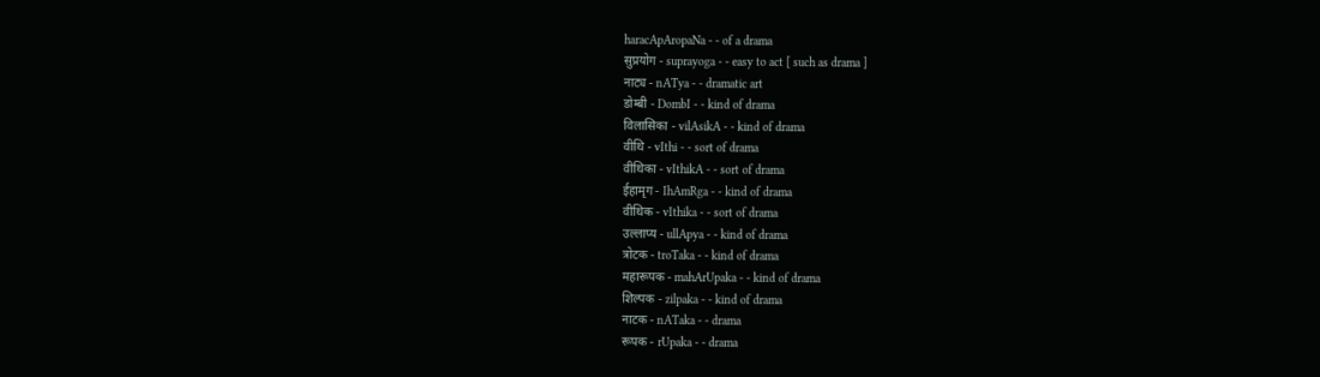haracApAropaNa - - of a drama
सुप्रयोग - suprayoga - - easy to act [ such as drama ]
नाट्य - nATya - - dramatic art
डोम्बी - DombI - - kind of drama
विलासिका - vilAsikA - - kind of drama
वीथि - vIthi - - sort of drama
वीथिका - vIthikA - - sort of drama
ईहामृग - IhAmRga - - kind of drama
वीथिक - vIthika - - sort of drama
उल्लाप्य - ullApya - - kind of drama
त्रोटक - troTaka - - kind of drama
महारूपक - mahArUpaka - - kind of drama
शिल्पक - zilpaka - - kind of drama
नाटक - nATaka - - drama
रूपक - rUpaka - - drama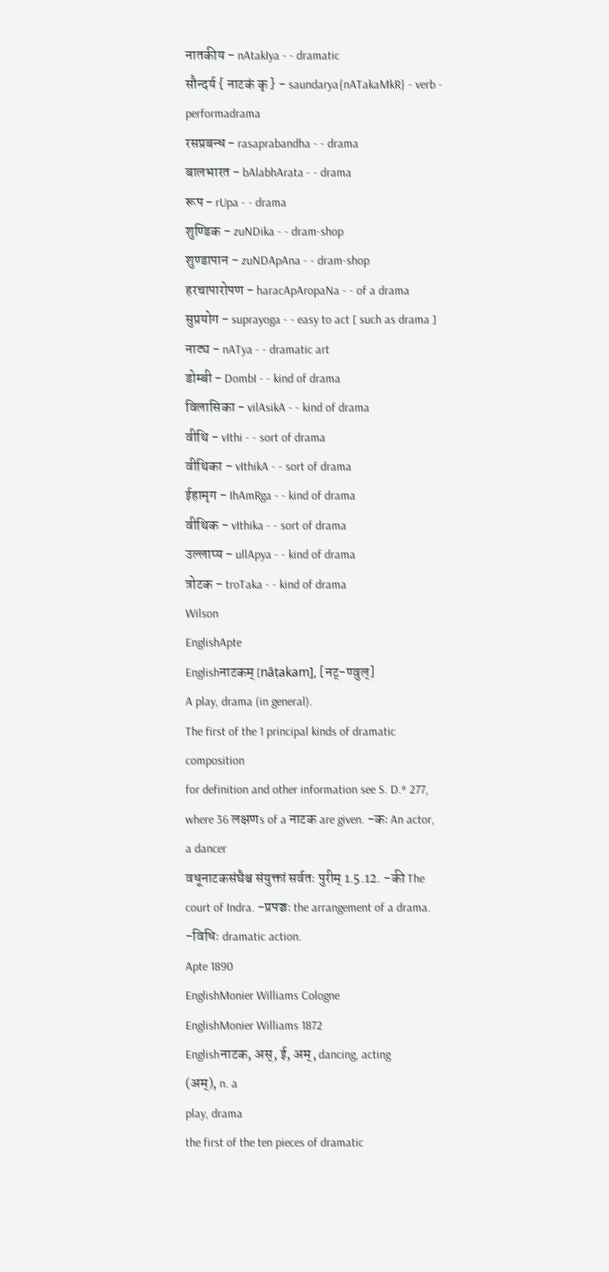नातकीय - nAtakIya - - dramatic
सौन्दर्य { नाटकं कृ } - saundarya{nATakaMkR} - verb - performadrama
रसप्रबन्ध - rasaprabandha - - drama
बालभारत - bAlabhArata - - drama
रूप - rUpa - - drama
शुण्डिक - zuNDika - - dram-shop
शुण्डापान - zuNDApAna - - dram-shop
हरचापारोपण - haracApAropaNa - - of a drama
सुप्रयोग - suprayoga - - easy to act [ such as drama ]
नाट्य - nATya - - dramatic art
डोम्बी - DombI - - kind of drama
विलासिका - vilAsikA - - kind of drama
वीथि - vIthi - - sort of drama
वीथिका - vIthikA - - sort of drama
ईहामृग - IhAmRga - - kind of drama
वीथिक - vIthika - - sort of drama
उल्लाप्य - ullApya - - kind of drama
त्रोटक - troTaka - - kind of drama
Wilson
EnglishApte
Englishनाटकम् [nāṭakam], [नट्-ण्वुल्]
A play, drama (in general).
The first of the 1 principal kinds of dramatic composition
for definition and other information see S. D.* 277, where 36 लक्षणs of a नाटक are given. -कः An actor, a dancer
वधूनाटकसंघैश्च संयुक्तां सर्वतः पुरीम् 1.5.12. -की The court of Indra. -प्रपञ्चः the arrangement of a drama. -विधिः dramatic action.
Apte 1890
EnglishMonier Williams Cologne
EnglishMonier Williams 1872
Englishनाटक, अस्, ई, अम्, dancing, acting
(अम्), n. a
play, drama
the first of the ten pieces of dramatic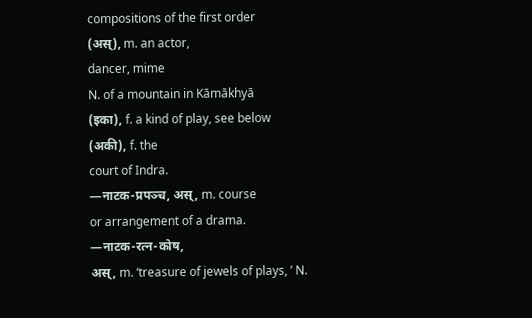compositions of the first order
(अस्), m. an actor,
dancer, mime
N. of a mountain in Kāmākhyā
(इका), f. a kind of play, see below
(अकी), f. the
court of Indra.
—नाटक-प्रपञ्च, अस्, m. course
or arrangement of a drama.
—नाटक-रत्न-कोष,
अस्, m. ‘treasure of jewels of plays, ’ N.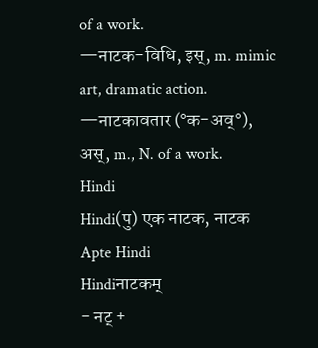of a work.
—नाटक-विधि, इस्, m. mimic art, dramatic action.
—नाटकावतार (°क-अव्°), अस्, m., N. of a work.
Hindi
Hindi(पु) एक नाटक, नाटक
Apte Hindi
Hindiनाटकम्
- नट् +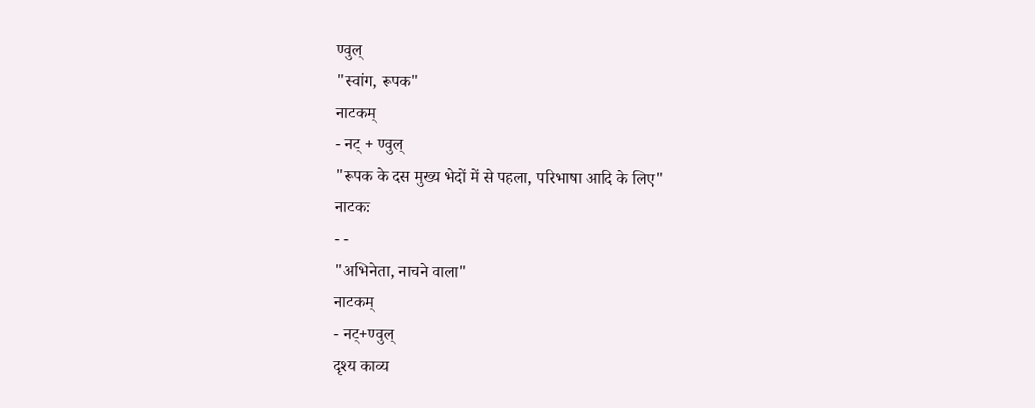ण्वुल्
"स्वांग, रूपक"
नाटकम्
- नट् + ण्वुल्
"रूपक के दस मुख्य भेदों में से पहला, परिभाषा आदि के लिए"
नाटकः
- -
"अभिनेता, नाचने वाला"
नाटकम्
- नट्+ण्वुल्
दृश्य काव्य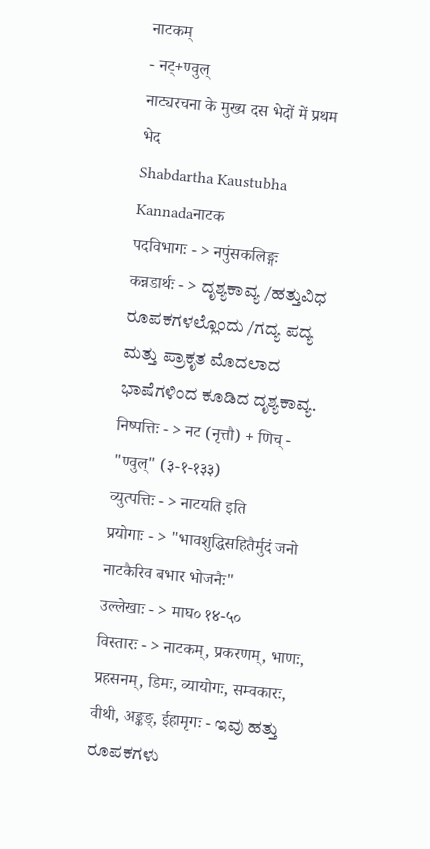नाटकम्
- नट्+ण्वुल्
नाट्यरचना के मुख्य दस भेदों में प्रथम भेद
Shabdartha Kaustubha
Kannadaनाटक
पदविभागः - > नपुंसकलिङ्गः
कन्नडार्थः - > ದೃಶ್ಯಕಾವ್ಯ /ಹತ್ತುವಿಧ ರೂಪಕಗಳಲ್ಲೊಂದು /ಗದ್ಯ ಪದ್ಯ ಮತ್ತು ಪ್ರಾಕೃತ ಮೊದಲಾದ ಭಾಷೆಗಳಿಂದ ಕೂಡಿದ ದೃಶ್ಯಕಾವ್ಯ.
निष्पत्तिः - > नट (नृत्तौ) + णिच् - "ण्वुल्" (३-१-१३३)
व्युत्पत्तिः - > नाटयति इति
प्रयोगाः - > "भावशुद्धिसहितैर्मुदं जनो नाटकैरिव बभार भोजनैः"
उल्लेखाः - > माघ० १४-५०
विस्तारः - > नाटकम्, प्रकरणम्, भाणः, प्रहसनम्, डिमः, व्यायोगः, सम्वकारः, वीथी, अङ्कङ्, ईहामृगः - ಇವು ಹತ್ತು ರೂಪಕಗಳು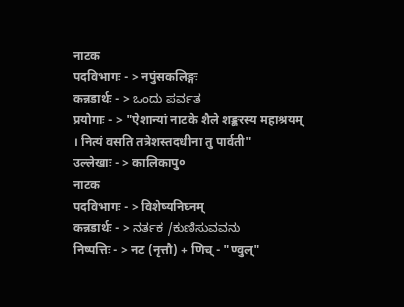नाटक
पदविभागः - > नपुंसकलिङ्गः
कन्नडार्थः - > ಒಂದು ಪರ್ವತ
प्रयोगाः - > "ऐशान्यां नाटके शैले शङ्करस्य महाश्रयम् । नित्यं वसति तत्रेशस्तदधीना तु पार्वती"
उल्लेखाः - > कालिकापु०
नाटक
पदविभागः - > विशेष्यनिघ्नम्
कन्नडार्थः - > ನರ್ತಕ /ಕುಣಿಸುವವನು
निष्पत्तिः - > नट (नृत्तौ) + णिच् - "ण्वुल्"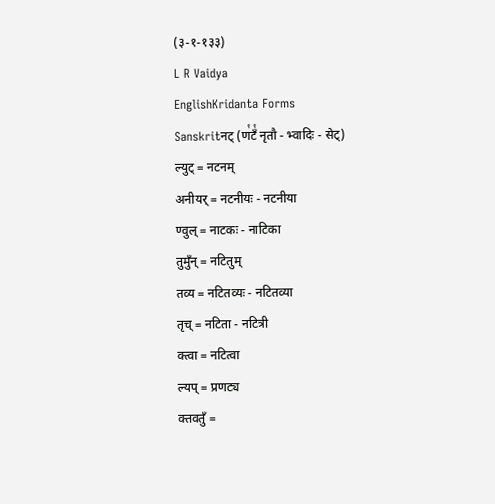(३-१-१३३)
L R Vaidya
EnglishKridanta Forms
Sanskritनट् (ण꣡टँ꣡ नृतौ - भ्वादिः - सेट्)
ल्युट् = नटनम्
अनीयर् = नटनीयः - नटनीया
ण्वुल् = नाटकः - नाटिका
तुमुँन् = नटितुम्
तव्य = नटितव्यः - नटितव्या
तृच् = नटिता - नटित्री
क्त्वा = नटित्वा
ल्यप् = प्रणट्य
क्तवतुँ =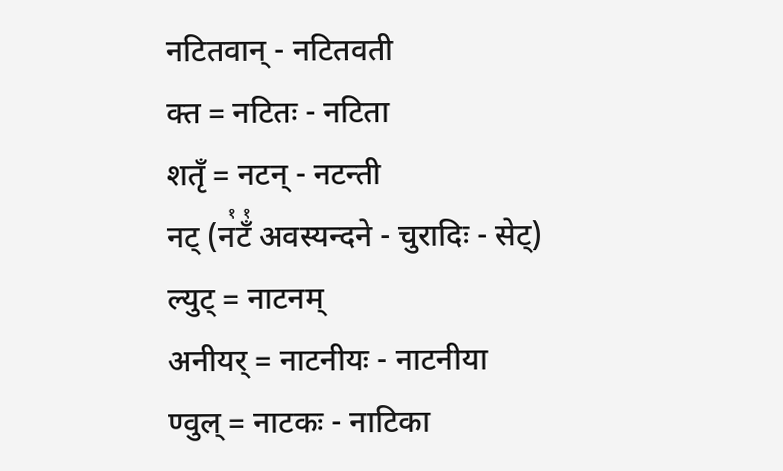नटितवान् - नटितवती
क्त = नटितः - नटिता
शतृँ = नटन् - नटन्ती
नट् (न꣡टँ꣡ अवस्यन्दने - चुरादिः - सेट्)
ल्युट् = नाटनम्
अनीयर् = नाटनीयः - नाटनीया
ण्वुल् = नाटकः - नाटिका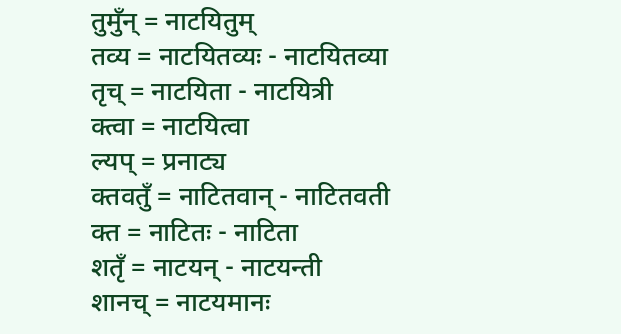तुमुँन् = नाटयितुम्
तव्य = नाटयितव्यः - नाटयितव्या
तृच् = नाटयिता - नाटयित्री
क्त्वा = नाटयित्वा
ल्यप् = प्रनाट्य
क्तवतुँ = नाटितवान् - नाटितवती
क्त = नाटितः - नाटिता
शतृँ = नाटयन् - नाटयन्ती
शानच् = नाटयमानः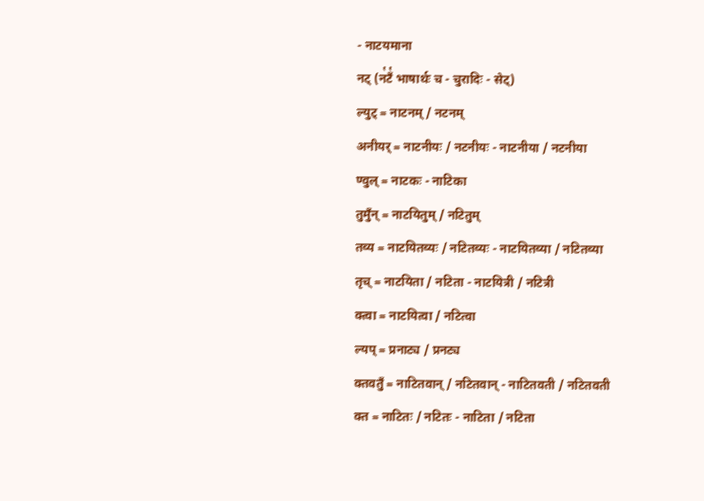- नाटयमाना
नट् (न꣡टँ꣡ भाषार्थः च - चुरादिः - सेट्)
ल्युट् = नाटनम् / नटनम्
अनीयर् = नाटनीयः / नटनीयः - नाटनीया / नटनीया
ण्वुल् = नाटकः - नाटिका
तुमुँन् = नाटयितुम् / नटितुम्
तव्य = नाटयितव्यः / नटितव्यः - नाटयितव्या / नटितव्या
तृच् = नाटयिता / नटिता - नाटयित्री / नटित्री
क्त्वा = नाटयित्वा / नटित्वा
ल्यप् = प्रनाट्य / प्रनट्य
क्तवतुँ = नाटितवान् / नटितवान् - नाटितवती / नटितवती
क्त = नाटितः / नटितः - नाटिता / नटिता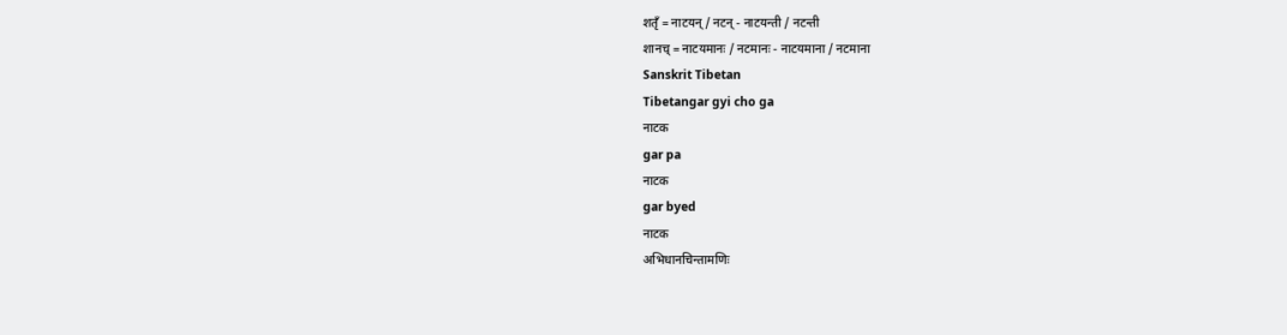शतृँ = नाटयन् / नटन् - नाटयन्ती / नटन्ती
शानच् = नाटयमानः / नटमानः - नाटयमाना / नटमाना
Sanskrit Tibetan
Tibetangar gyi cho ga
नाटक
gar pa
नाटक
gar byed
नाटक
अभिधानचिन्तामणिः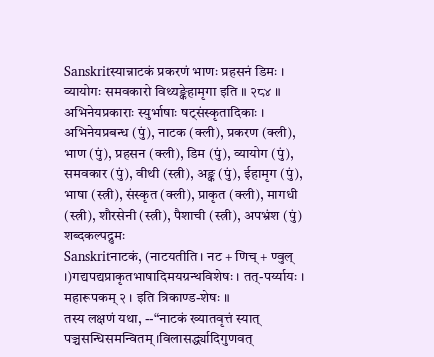Sanskritस्यान्नाटकं प्रकरणं भाणः प्रहसनं डिमः ।
व्यायोगः समवकारो विथ्यङ्केहामृगा इति ॥ २८४ ॥
अभिनेयप्रकाराः स्युर्भाषाः षट्संस्कृतादिकाः ।
अभिनेयप्रबन्ध (पुं), नाटक (क्ली), प्रकरण (क्ली), भाण (पुं), प्रहसन (क्ली), डिम (पुं), व्यायोग (पुं), समवकार (पुं), वीथी (स्त्री), अङ्क (पुं), ईहामृग (पुं), भाषा (स्त्री), संस्कृत (क्ली), प्राकृत (क्ली), मागधी (स्त्री), शौरसेनी (स्त्री), पैशाची (स्त्री), अपभ्रंश (पुं)
शब्दकल्पद्रुमः
Sanskritनाटकं, (नाटयतीति । नट + णिच् + ण्वुल् ।)गद्यपद्यप्राकृतभाषादिमयग्रन्थविशेषः । तत्-पर्य्यायः । महारूपकम् २ । इति त्रिकाण्ड-शेषः ॥
तस्य लक्षणं यथा, --“नाटकं ख्यातवृत्तं स्यात् पञ्चसन्धिसमन्वितम् ।विलासर्द्ध्यादिगुणवत्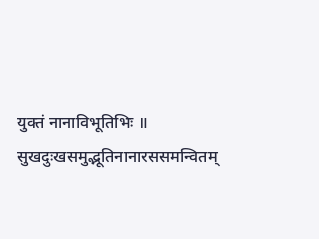युक्तं नानाविभूतिभिः ॥
सुखदुःखसमुद्भूतिनानारससमन्वितम्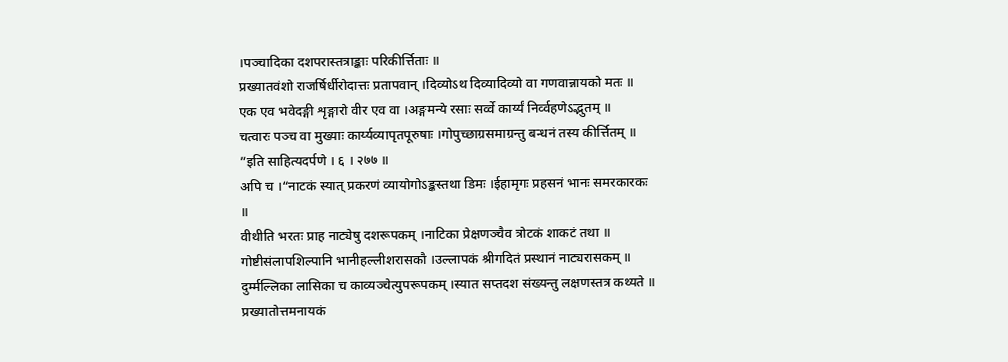।पञ्चादिका दशपरास्तत्राङ्काः परिकीर्त्तिताः ॥
प्रख्यातवंशो राजर्षिर्धीरोदात्तः प्रतापवान् ।दिव्योऽथ दिव्यादिव्यो वा गणवान्नायको मतः ॥
एक एव भवेदङ्गी शृङ्गारो वीर एव वा ।अङ्गमन्ये रसाः सर्व्वे कार्य्यं निर्व्वहणेऽद्भुतम् ॥
चत्वारः पञ्च वा मुख्याः कार्य्यव्यापृतपूरुषाः ।गोपुच्छाग्रसमाग्रन्तु बन्धनं तस्य कीर्त्तितम् ॥
”इति साहित्यदर्पणे । ६ । २७७ ॥
अपि च ।“नाटकं स्यात् प्रकरणं व्यायोगोऽङ्कस्तथा डिमः ।ईहामृगः प्रहसनं भानः समरकारकः ॥
वीथीति भरतः प्राह नाट्येषु दशरूपकम् ।नाटिका प्रेक्षणञ्चैव त्रोटकं शाकटं तथा ॥
गोष्टीसंलापशिल्पानि भानीहल्लीशरासकौ ।उल्लापकं श्रीगदितं प्रस्थानं नाट्यरासकम् ॥
दुर्म्मल्लिका लासिका च काव्यञ्चेत्युपरूपकम् ।स्यात सप्तदश संख्यन्तु लक्षणस्तत्र कथ्यते ॥
प्रख्यातोत्तमनायकं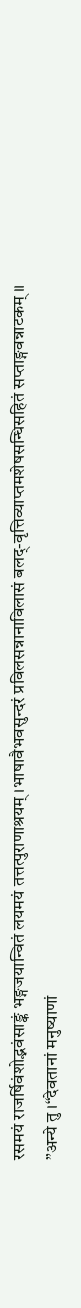रसमयं राजर्षिवंशोद्भवंसाङ्कं भङ्गजयान्वितं लयमयं तत्तत्पुराणाश्रयम् ।भाषावैभवसुन्दरं प्रविलसन्नानाविलासं बलद्-वृत्तिव्याप्तमशेषसन्धिसहितं सप्ताङ्गवन्नाटकम् ॥
”अन्ये तु ।“देवतानां मनुष्याणां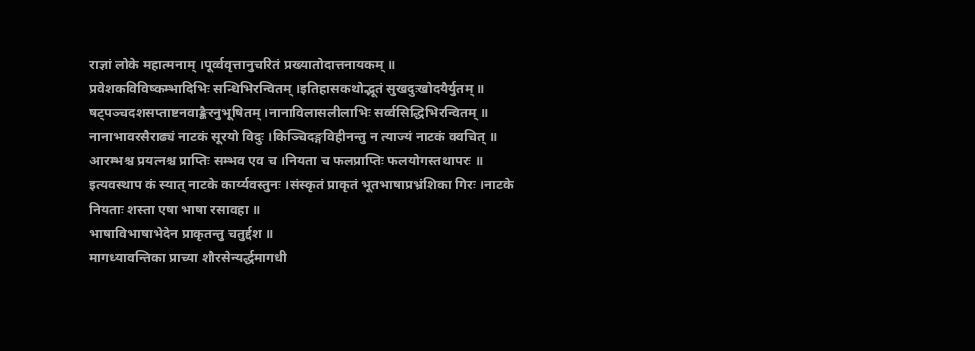राज्ञां लोके महात्मनाम् ।पूर्व्ववृत्तानुचरितं प्रख्यातोदात्तनायकम् ॥
प्रवेशकविविष्कम्भादिभिः सन्धिभिरन्वितम् ।इतिहासकथोद्भूतं सुखदुःखोदयैर्युतम् ॥
षट्पञ्चदशसप्ताष्टनवाङ्कैरनुभूषितम् ।नानाविलासलीलाभिः सर्व्वसिद्धिभिरन्वितम् ॥
नानाभावरसैराढ्यं नाटकं सूरयो विदुः ।किञ्चिदङ्गविहीनन्तु न त्याज्यं नाटकं क्वचित् ॥
आरम्भश्च प्रयत्नश्च प्राप्तिः सम्भव एव च ।नियता च फलप्राप्तिः फलयोगस्तथापरः ॥
इत्यवस्थाप कं स्यात् नाटके कार्य्यवस्तुनः ।संस्कृतं प्राकृतं भूतभाषाप्रभ्रंशिका गिरः ।नाटके नियताः शस्ता एषा भाषा रसावहा ॥
भाषाविभाषाभेदेन प्राकृतन्तु चतुर्द्दश ॥
मागध्यावन्तिका प्राच्या शौरसेन्यर्द्धमागधी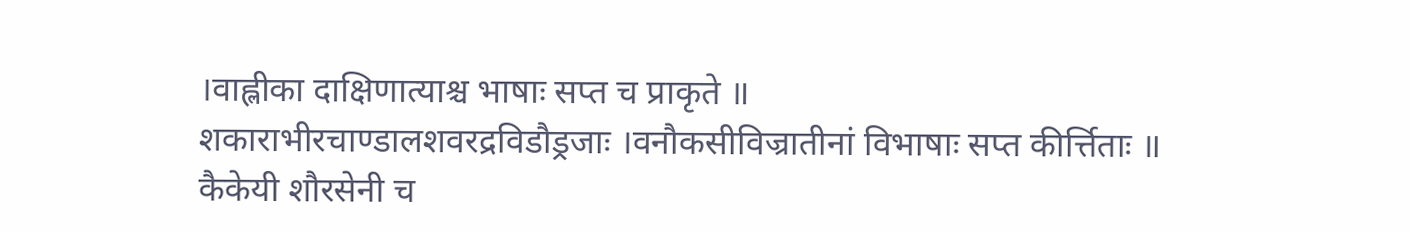।वाह्लीका दाक्षिणात्याश्च भाषाः सप्त च प्राकृते ॥
शकाराभीरचाण्डालशवरद्रविडौड्रजाः ।वनौकसीविज्रातीनां विभाषाः सप्त कीर्त्तिताः ॥
कैकेयी शौरसेनी च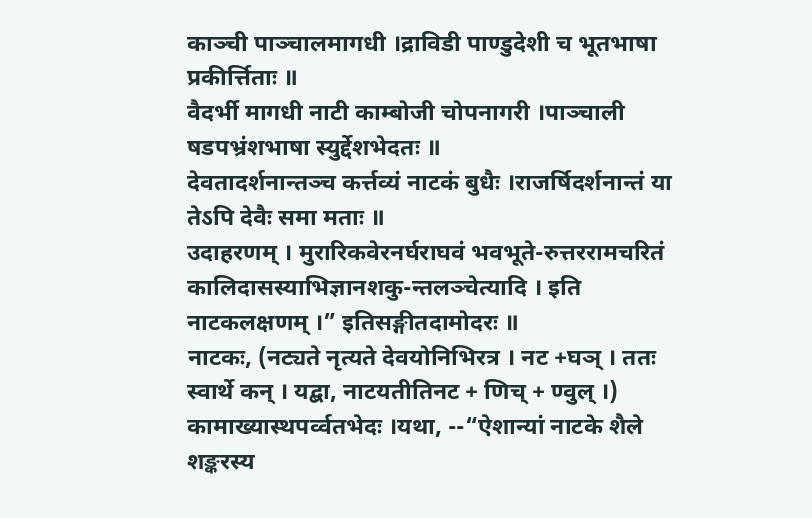काञ्ची पाञ्चालमागधी ।द्राविडी पाण्डुदेशी च भूतभाषा प्रकीर्त्तिताः ॥
वैदर्भी मागधी नाटी काम्बोजी चोपनागरी ।पाञ्चाली षडपभ्रंशभाषा स्युर्द्देशभेदतः ॥
देवतादर्शनान्तञ्च कर्त्तव्यं नाटकं बुधैः ।राजर्षिदर्शनान्तं या तेऽपि देवैः समा मताः ॥
उदाहरणम् । मुरारिकवेरनर्घराघवं भवभूते-रुत्तररामचरितं कालिदासस्याभिज्ञानशकु-न्तलञ्चेत्यादि । इति नाटकलक्षणम् ।” इतिसङ्गीतदामोदरः ॥
नाटकः, (नट्यते नृत्यते देवयोनिभिरत्र । नट +घञ् । ततः स्वार्थे कन् । यद्बा, नाटयतीतिनट + णिच् + ण्वुल् ।) कामाख्यास्थपर्व्वतभेदः ।यथा, --“ऐशान्यां नाटके शैले शङ्करस्य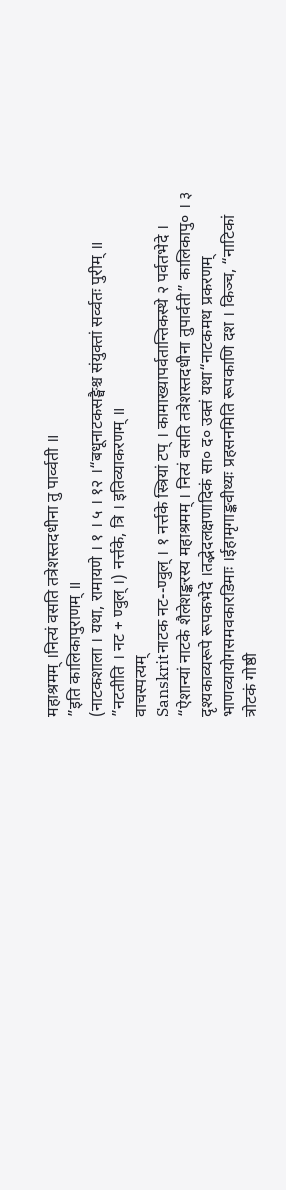महाश्रमम् ।नित्यं वसति तत्रेशस्तदधीना तु पार्व्वती ॥
”इति कालिकापुराणम् ॥
(नाटकशाला । यथा, रामायणे । १ । ५ । १२ ।“बधूनाटकसङ्घैश्च संयुक्तां सर्व्वतः पुरीम् ॥
”नटतीति । नट + ण्वुल् ।) नर्त्तके, त्रि । इतिव्याकरणम् ॥
वाचस्पत्यम्
Sanskritनाटक नट--ण्वुल् । १ नर्त्तके स्त्रियां टप् । कामाख्यापर्वतान्तिकस्थे २ पर्वतभेदे । “ऐशान्यां नाटके शैलेशङ्करस्य महाश्रमम् । नित्यं वसति तत्रेशस्तदधीना तुपार्वती” कालिकापु० । ३ दृश्यकाव्यरूपे रूपकभेदे ।तद्भेदलक्षणादिकं सा० द० उक्तं यथा“नाटकमथ प्रकरणम् भाणव्यायोगसमवकारडिमाः ।ईहामृगाङ्कवीथ्यः प्रहसनमिति रूपकाणि दश । किञ्च, “नाटिकां त्रोटकं गोष्ठी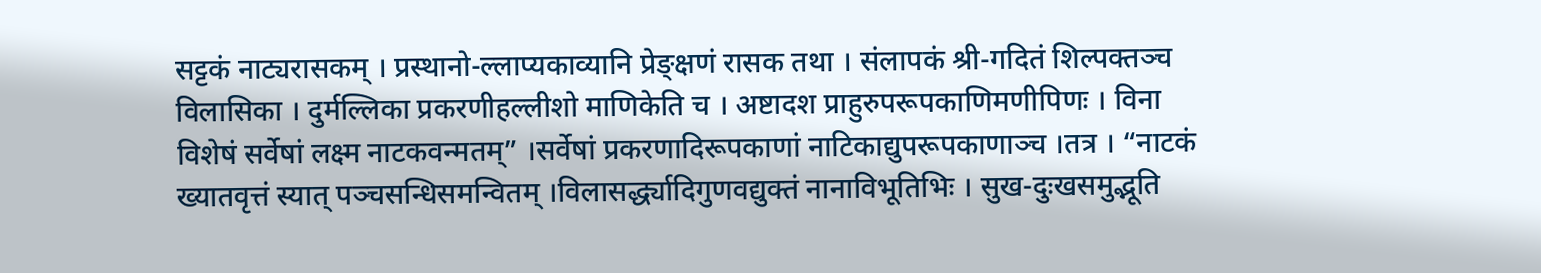सट्टकं नाट्यरासकम् । प्रस्थानो-ल्लाप्यकाव्यानि प्रेङ्क्षणं रासक तथा । संलापकं श्री-गदितं शिल्पक्तञ्च विलासिका । दुर्मल्लिका प्रकरणीहल्लीशो माणिकेति च । अष्टादश प्राहुरुपरूपकाणिमणीपिणः । विना विशेषं सर्वेषां लक्ष्म नाटकवन्मतम्” ।सर्वेषां प्रकरणादिरूपकाणां नाटिकाद्युपरूपकाणाञ्च ।तत्र । “नाटकं ख्यातवृत्तं स्यात् पञ्चसन्धिसमन्वितम् ।विलासर्द्ध्यादिगुणवद्युक्तं नानाविभूतिभिः । सुख-दुःखसमुद्भूति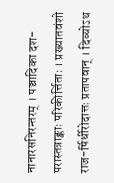नानारसनिरन्तरम् । पञ्चादिका दश-परास्तत्राङ्काः परिकीर्त्तिताः । प्रख्यातवंशो राज-र्षिर्धीरोदात्तः प्रतापवान् । दिव्योऽथ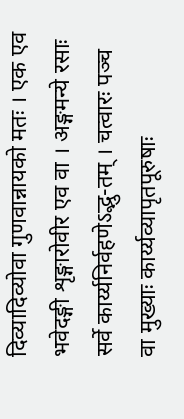दिव्यादिव्योवा गुणवान्नायको मतः । एक एव भवेदङ्गी शृङ्गारोवीर एव वा । अङ्गमन्ये रसाः सर्वे कार्य्यनिर्वहणेऽद्भु-तम् । चत्वारः पञ्च वा मुख्याः कार्य्यव्यापृतपूरुषाः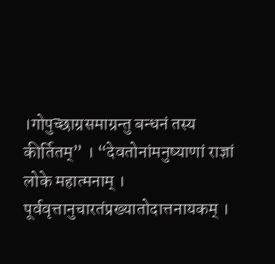।गोपुच्छाग्रसमाग्रन्तु बन्धनं तस्य कीर्तितम्” । “देवतोनांमनुष्याणां राज्ञां लोके महात्मनाम् । पूर्ववृत्तानुचारतंप्रख्यातोदात्तनायकम् ।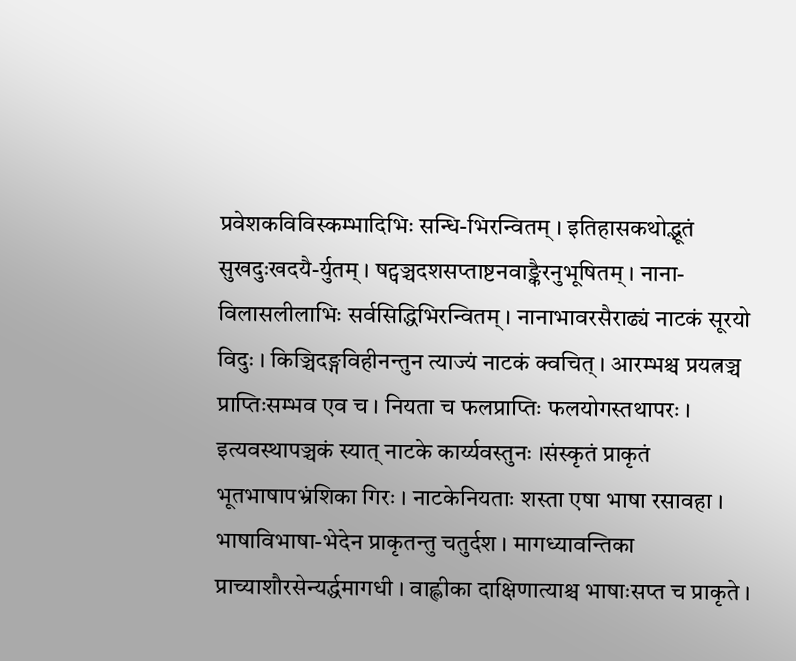प्रवेशकविविस्कम्भादिभिः सन्धि-भिरन्वितम् । इतिहासकथोद्भूतं सुखदुःखदयै-र्युतम् । षट्पञ्चदशसप्ताष्टनवाङ्कैरनुभूषितम् । नाना-विलासलीलाभिः सर्वसिद्धिभिरन्वितम् । नानाभावरसैराढ्यं नाटकं सूरयो विदुः । किञ्चिदङ्गविहीनन्तुन त्याज्यं नाटकं क्वचित् । आरम्भश्च प्रयत्नञ्च प्राप्तिःसम्भव एव च । नियता च फलप्राप्तिः फलयोगस्तथापरः । इत्यवस्थापञ्चकं स्यात् नाटके कार्य्यवस्तुनः ।संस्कृतं प्राकृतं भूतभाषापभ्रंशिका गिरः । नाटकेनियताः शस्ता एषा भाषा रसावहा । भाषाविभाषा-भेदेन प्राकृतन्तु चतुर्दश । मागध्यावन्तिका प्राच्याशौरसेन्यर्द्धमागधी । वाह्लीका दाक्षिणात्याश्च भाषाःसप्त च प्राकृते ।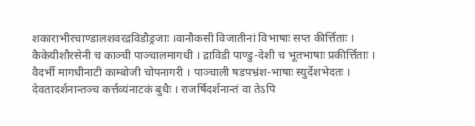शकाराभीरचाण्डालशवरद्रविडौड्रजाः ।वानौकसी विजातीनां विभाषाः सप्त कीर्त्तिताः । कैकेयीशौरसेनी च काञ्ची पाञ्चालमागधी । द्राविडी पाण्डु-देशी च भूतभाषाः प्रकीर्त्तिताः । वैदर्भी मागधीनाटी काम्बोजी चोपनागरी । पाञ्चाली षडपभ्रंश-भाषाः स्युर्देशभेदतः । देवतादर्शनान्तञ्च कर्त्तव्यंनाटकं बुधैः । राजर्षिदर्शनान्तं वा तेऽपि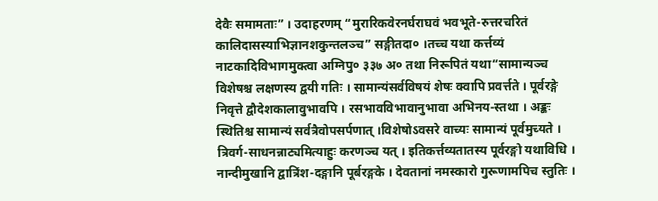देवैः समामताः” । उदाहरणम् “मुरारिकवेरनर्घराघवं भवभूते-रुत्तरचरितं कालिदासस्याभिज्ञानशकुन्तलञ्च” सङ्गीतदा० ।तच्च यथा कर्त्तव्यं नाटकादिविभागमुक्त्वा अग्निपु० ३३७ अ० तथा निरूपितं यथा“सामान्यञ्च विशेषश्च लक्षणस्य द्वयी गतिः । सामान्यंसर्वविषयं शेषः क्वापि प्रवर्त्तते । पूर्वरङ्गे निवृत्ते द्वौदेशकालावुभावपि । रसभावविभावानुभावा अभिनय-स्तथा । अङ्कः स्थितिश्च सामान्यं सर्वत्रैवोपसर्पणात् ।विशेषोऽवसरे वाच्यः सामान्यं पूर्वमुच्यते । त्रिवर्ग-साधनन्नाट्यमित्याहुः करणञ्च यत् । इतिकर्त्तव्यतातस्य पूर्वरङ्गो यथाविधि । नान्दीमुखानि द्वात्रिंश-दङ्गानि पूर्बरङ्गके । देवतानां नमस्कारो गुरूणामपिच स्तुतिः ।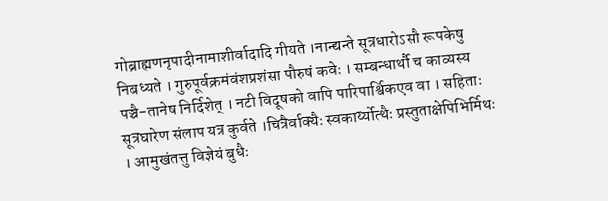गोब्राह्मणनृपादीनामाशीर्वादादि गीयते ।नान्द्यन्ते सूत्रधारोऽसौ रूपकेषु निबध्यते । गुरुपूर्वक्रमंवंशप्रशंसा पौरुषं कवेः । सम्बन्धार्थौ च काव्यस्य पञ्चै-तानेष निर्दिशेत् । नटी विदूषको वापि पारिपार्श्विकएव वा । सहिताः सूत्रघारेण संलाप यत्र कुर्वते ।चित्रैर्वाक्यैः स्वकार्य्योत्थैः प्रस्तुताक्षेपिभिर्मिथः । आमुखंतत्तु विज्ञेयं बुधैः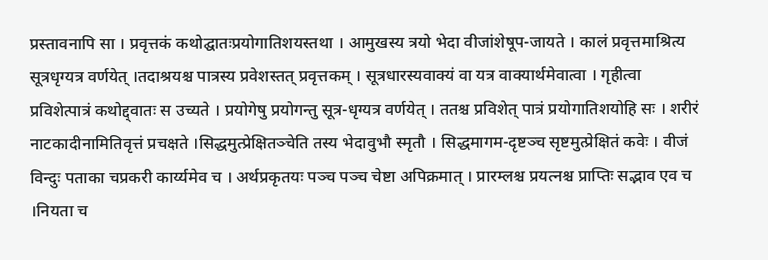प्रस्तावनापि सा । प्रवृत्तकं कथोद्घातःप्रयोगातिशयस्तथा । आमुखस्य त्रयो भेदा वीजांशेषूप-जायते । कालं प्रवृत्तमाश्रित्य सूत्रधृग्यत्र वर्णयेत् ।तदाश्रयश्च पात्रस्य प्रवेशस्तत् प्रवृत्तकम् । सूत्रधारस्यवाक्यं वा यत्र वाक्यार्थमेवात्वा । गृहीत्वा प्रविशेत्पात्रं कथोद्द्वातः स उच्यते । प्रयोगेषु प्रयोगन्तु सूत्र-धृग्यत्र वर्णयेत् । ततश्च प्रविशेत् पात्रं प्रयोगातिशयोहि सः । शरीरं नाटकादीनामितिवृत्तं प्रचक्षते ।सिद्धमुत्प्रेक्षितञ्चेति तस्य भेदावुभौ स्मृतौ । सिद्धमागम-दृष्टञ्च सृष्टमुत्प्रेक्षितं कवेः । वीजं विन्दुः पताका चप्रकरी कार्य्यमेव च । अर्थप्रकृतयः पञ्च पञ्च चेष्टा अपिक्रमात् । प्रारम्लश्च प्रयत्नश्च प्राप्तिः सद्भाव एव च ।नियता च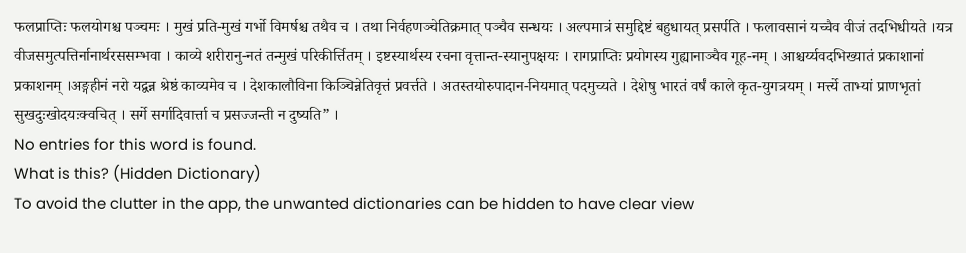फलप्राप्तिः फलयोगश्च पञ्चमः । मुखं प्रति-मुखं गर्भो विमर्षश्च तथैव च । तथा निर्वहणञ्चेतिक्रमात् पञ्चैव सन्धयः । अल्पमात्रं समुद्दिष्टं बहुधायत् प्रसर्पति । फलावसानं यच्चैव वीजं तदभिधीयते ।यत्र वीजसमुत्पत्तिर्नानार्थरससम्भवा । काव्ये शरीरानु-नतं तन्मुखं परिकीर्त्तितम् । इष्टस्यार्थस्य रचना वृत्तान्त-स्यानुपक्षयः । रागप्राप्तिः प्रयोगस्य गुह्यानाञ्चैव गूह-नम् । आश्चर्य्यवदभिख्यातं प्रकाशानां प्रकाशनम् ।अङ्गहीनं नरो यद्वन्न श्रेष्ठं काव्यमेव च । देशकालौविना किञ्चिन्नेतिवृत्तं प्रवर्त्तते । अतस्तयोरुपादान-नियमात् पदमुच्यते । देशेषु भारतं वर्षं काले कृत-युगत्रयम् । मर्त्त्ये ताभ्यां प्राणभृतां सुखदुःखोदयःक्वचित् । सर्गे सर्गादिवार्त्ता च प्रसज्जन्ती न दुष्यति” ।
No entries for this word is found.
What is this? (Hidden Dictionary)
To avoid the clutter in the app, the unwanted dictionaries can be hidden to have clear view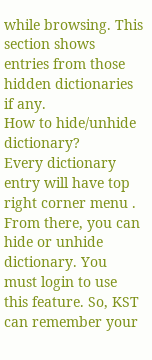while browsing. This section shows entries from those hidden dictionaries if any.
How to hide/unhide dictionary?
Every dictionary entry will have top right corner menu . From there, you can hide or unhide dictionary. You must login to use this feature. So, KST can remember your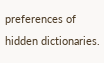preferences of hidden dictionaries.